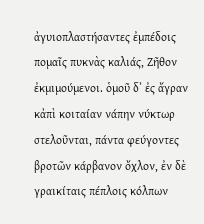ἀγυιοπλαστήσαντες ἐμπέδοις πομαῖς πυκνὰς καλιάς, Ζῆθον ἐκμιμούμενοι. ὁμοῦ δʼ ἐς ἄγραν κἀπὶ κοιταίαν νάπην νύκτωρ στελοῦνται, πάντα φεύγοντες βροτῶν κάρβανον ὄχλον, ἐν δὲ γραικίταις πέπλοις κόλπων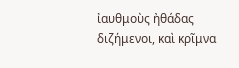ἰαυθμοὺς ἠθάδας διζήμενοι, καὶ κρῖμνα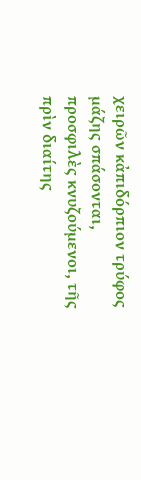χειρῶν κἀπιδόρπιον τρύφος μάζης σπάσονται, προσφιλὲς κνυζούμενοι, τῆς πρὶν διαίτης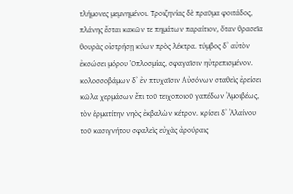τλήμονες μεμνημένοι. Τροιζηνίας δὲ πραῦμα φοιτάδος, πλάνης ἔσται κακῶν τε πημάτων παραίτιον, ὅταν θρασεῖα θουρὰς οἰστρήσῃ κύων πρὸς λέκτρα. τύμβος δʼ αὐτὸν ἐκσώσει μόρου Ὁπλοσμίας, σφαγαῖσιν ηὐτρεπισμένον. κολοσσοβάμων δʼ ἐν πτυχαῖσιν Αὐσόνων σταθεὶς ἐρείσει κῶλα χερμάσων ἔπι τοῦ τειχοποιοῦ γαπέδων Ἀμοιβέως, τὸν ἑρματίτην νηὸς ἐκβαλὼν κέτρον. κρίσει δʼ Ἀλαίνου τοῦ κασιγνήτου σφαλεὶς εὐχὰς ἀρούραις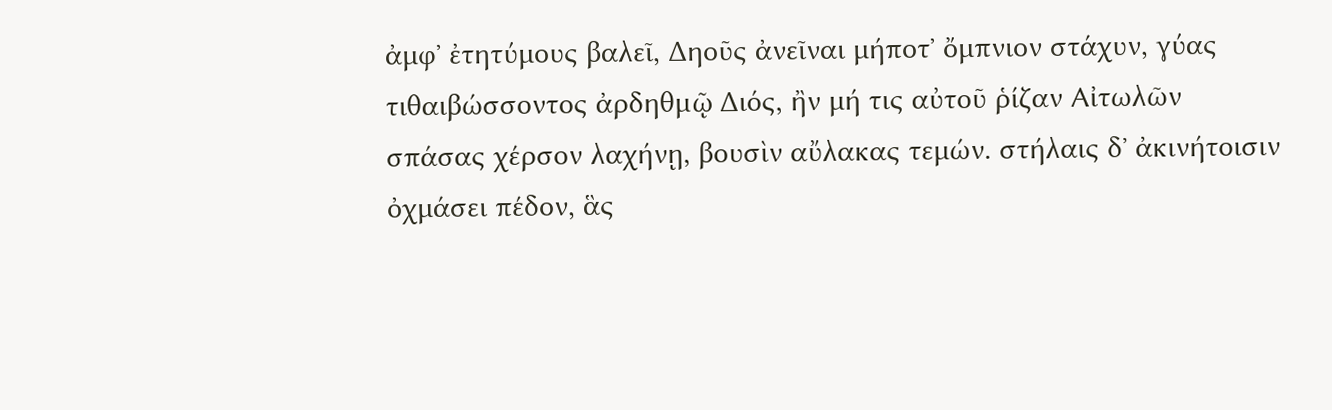ἀμφʼ ἐτητύμους βαλεῖ, Δηοῦς ἀνεῖναι μήποτʼ ὄμπνιον στάχυν, γύας τιθαιβώσσοντος ἀρδηθμῷ Διός, ἢν μή τις αὐτοῦ ῥίζαν Αἰτωλῶν σπάσας χέρσον λαχήνῃ, βουσὶν αὔλακας τεμών. στήλαις δʼ ἀκινήτοισιν ὀχμάσει πέδον, ἃς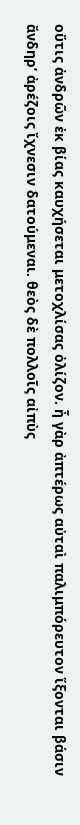οὔτις ἀνδρῶν ἐκ βίας καυχήσεται μετοχλίσας ὀλίζον. ἦ γὰρ ἀπτέρως αὐταὶ παλιμπόρευτον ἵξονται βάσιν ἄνδηρʼ ἀρέζοις ἴχνεσιν δατούμεναι. θεὸς δὲ πολλοῖς αἰπὺς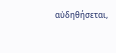αὐδηθήσεται,